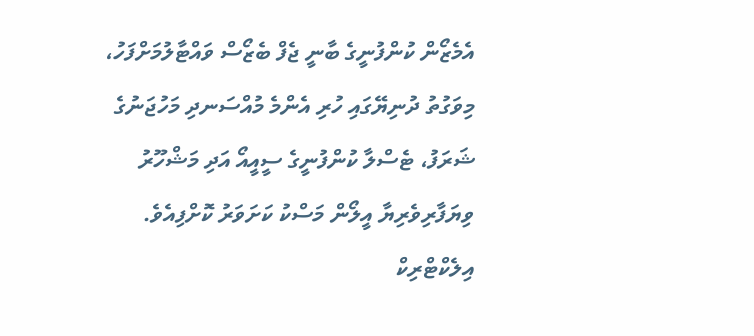އެމެޒޯން ކުންފުނީގެ ބާނީ ޖެފް ބެޒޯސް ވައްޓާލުމަށްފަހު، މިވަގުތު ދުނިޔޭގައި ހުރި އެންމެ މުއްސަނދި މަހުޖަނުގެ ޝަރަފު، ޓެސްލާ ކުންފުނީގެ ސީއީއޯ އަދި މަޝްހޫރު ވިޔަފާރިވެރިޔާ އީލޯން މަސްކު ކަށަވަރު ކޮށްފިއެވެ.
އިލެކްޓްރިކް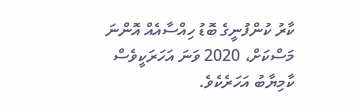ކާރު ކުންފުނީގެ ބޮޑު ހިއްސާއެއް އޮންނަ މަސްކަށް، 2020 ވަނަ އަހަރަކީވެސް ކާމިޔާބު އަހަރެކެވެ.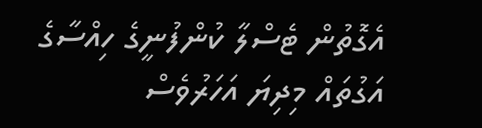އެގޮތުން ޓެސްލާ ކުންފުނީގެ ހިއްސާގެ އަގުތައް މިދިޔަ އަހަރުވެސް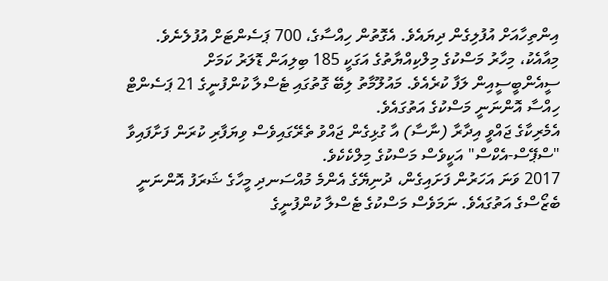އިންތިހާއަށް އުފުލިގެން ދިޔައެވެ. އެގޮތުން ހިއްސާގެ، 700 ޕަސެންޓަށް އުފުލެނެވެ.
މިއާއެކު، މިހާރު މަސްކުގެ މިލްކިއްޔާތުގެ އަގަކީ 185 ބިލިއަން ޑޮލަރު ކަމަށް ސީއެންބީސީއިން ލަފާ ކުރެއެވެ. މައުލޫމާތު ލިބޭ ގޮތުގައި ޓެސްލާ ކުންފުނީގެ 21 ޕަސެންޓް ހިއްސާ އޮންނަނީ މަސްކުގެ އަތުގައެވެ.
އެމެރިކާގެ ޖައްވީ އިދާރާ (ނާސާ) އާ ގުޅިގެން ޖައްވު ތެރޭގައިވެސް ވިޔަފާރި ކުރަން ފަށާފައިވާ "ސްޕޭސް-އެކްސް" އަކީވެސް މަސްކުގެ މިލްކެކެވެ.
2017 ވަނަ އަހަރުން ފަށައިގެން، ދުނިޔޭގެ އެންމެ މުއްސަނދި މީހާގެ ޝަރަފު އޮންނަނީ ބެޒޯސްގެ އަތުގައެވެ. ނަމަވެސް މަސްކުގެ ޓެސްލާ ކުންފުނީގެ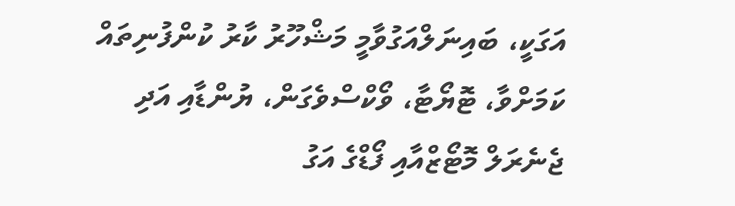އަގަކީ، ބައިނަލްއަގުވާމީ މަޝްހޫރު ކާރު ކުންފުނިތައް ކަމަށްވާ، ޓޮޔޯޓާ، ވޯކްސްވެގަން، ޔުންޑާއި އަދި ޖެނެރަލް މޮޓޯޒްއާއި ފޯޑްގެ އަގު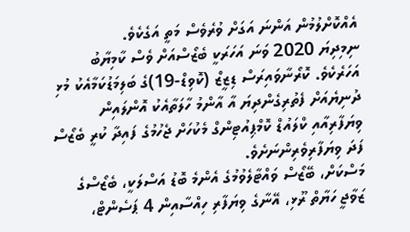އެއްކޮށްލުމުން އަންނަ އަގަށް ވުރެވެސް މަތީ އަގެކެވެ.
ނިމިދިޔަ 2020 ވަނަ އަހަރަކީ ބެޒޯސްއަށް ވެސް ކާމިޔާބު އަހަރެކެވެ. ކޮރޯނާވައިރަސް ޑިޒީޒް (ކޮވިޑް-19)ގެ ބަލިމަޑުކަމާއެކު މުޅި ދުނިޔެއަށް ފެތުރިގެންދިޔަ އާ އާންމު ހާލަތާއެކު އޮންލައިން ވިޔަފާރިއާއި ކްލައުޑް ކޮމްޕިއުޓިންގް މެކުހަށް ޖެހުމުގެ ފައިދާ ކުރީ ބެޒޯސް ފަދަ ވިޔަފާރިވެރިންނަށެވެ.
މަސްކަށް، ބޭޒޯސް ވައްޓާލެވުމުގެ އެންމެ ބޮޑު އަސްލަކީ، ބެޒޯސްގެ ޒަވާޖީ ހަޔާތް ރޫޅި، އޭނާގެ ވިޔަފާރި ހިއްސާއިން 4 ޕަސެންޓް،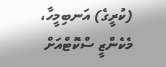(ކުރީގެ) އަނބިމީހާ، މެކެންޒީ ސްކޮޓްއަށް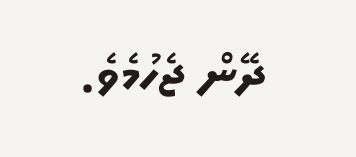ދޭން ޖެހުމެވެ.